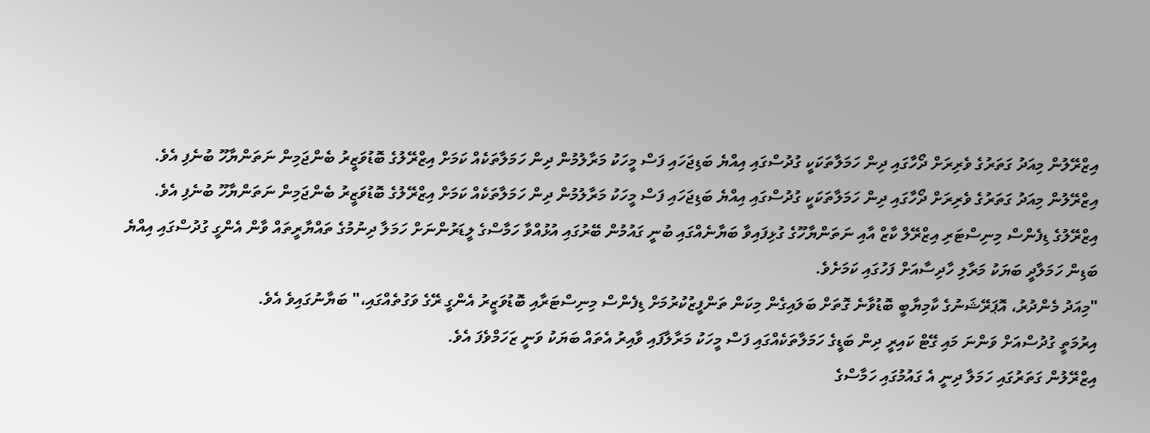އިޒްރޭލުން މިއަދު ގަތަރުގެ ވެރިރަށް ދޯހާގައި ދިން ހަމަލާތަކަކީ ގުދުސްގައި އިއްޔެ ބަޑިޖަހައި ފަސް މީހަކު މަރާލުމުން ދިން ހަމަލާތަކެއް ކަމަށް އިޒްރޭލުގެ ބޮޑުވަޒީރު ބެންޖަމިން ނަތަންޔާހޫ ބުނެފި އެވެ.
އިޒްރޭލުން މިއަދު ގަތަރުގެ ވެރިރަށް ދޯހާގައި ދިން ހަމަލާތަކަކީ ގުދުސްގައި އިއްޔެ ބަޑިޖަހައި ފަސް މީހަކު މަރާލުމުން ދިން ހަމަލާތަކެއް ކަމަށް އިޒްރޭލުގެ ބޮޑުވަޒީރު ބެންޖަމިން ނަތަންޔާހޫ ބުނެފި އެވެ.
އިޒްރޭލުގެ ޑިފެންސް މިނިސްޓަރި އިޒްރޭލް ކާޒް އާއި ނަތަންޔާހޫގެ ގުޅިފައިވާ ބަޔާނެއްގައި ބުނީ ގައުމުން ބޭރުގައި އުޅުއްވާ ހަމާސްގެ ލީޑަރުންނަށް ހަމަލާ ދިނުމުގެ ތައްޔާރީތައް ވާން އެންގީ ގުދުސްގައި އިއްޔެ ބަޑިން ހަމަލާދީ ބަޔަކު މަރާލި ހާދިސާއަށް ފަހުގައި ކަމަށެވެ.
"މިއަދު މެންދުރު، އޮޕަރޭޝަނުގެ ކާމިޔާބީ ބޮޑުވާނެ ގޮތަށް ބަލައިގެން މިކަން ތަންފީޒުކުރުމަށް ޑިފެންސް މިނިސްޓަރާއި ބޮޑުވަޒީރު އެންގީ ރޭގެ ވަގުތެއްގައި،" ބަޔާނުގައިވެ އެވެ.
އިރުމަތީ ގުދުސްއަށް ވަންނަ މައި ގޭޓް ކައިރީ ދިން ބަޑީގެ ހަމަލާތަކެއްގައި ފަސް މީހަކު މަރާލާފައި ވާއިރު އެތައް ބަޔަކު ވަނީ ޒަހަމްވެފަ އެވެ.
އިޒްރޭލުން ގަތަރުގައި ހަމަލާ ދިނީ އެ ގައުމުގައި ހަމާސްގެ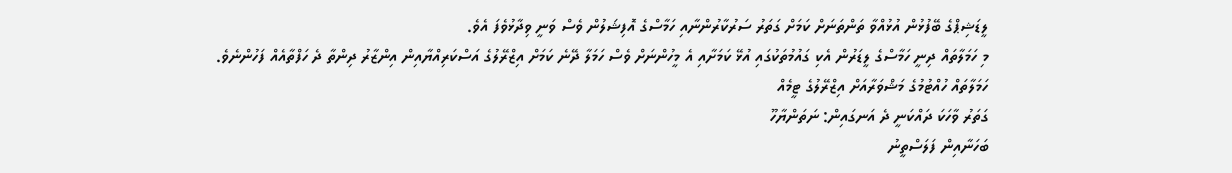ލީޑަޝިޕްގެ ބޭފުޅުން އުޅުއްވާ ތަންތަނަށް ކަމަށް ގަތަރު ސަރުކާރުންނާއި ހަމާސްގެ އޮފިޝަލުން ވެސް ވަނީ ވިދާޅުވެފަ އެވެ.
މި ހަމަލާތައް ދިނީ ހަމާސްގެ ލީޑަރުން އެކި ގައުމުތަކުގައި އުޅޭ ކަމަށާއި އެ މީހުންނަށް ވެސް ހަމަލާ ދޭނެ ކަމަށް އިޒްރޭލުގެ އަސްކަރިއްޔާއިން އިންޒާރު ދިންތާ ދެ ހަފްތާއެއް ފަހުންނެވެ.
ހަމަލާތައް ހުއްޓުމުގެ މަޝްވަރާއަށް އިޒްރޭލުގެ ޓީމެއް
ގަތަރު ވާހަކަ ދައްކަނީ ދެ އަނގައިން: ނަތަންޔާހޫ
ބަހަނާއިން ފަލަސްތީނު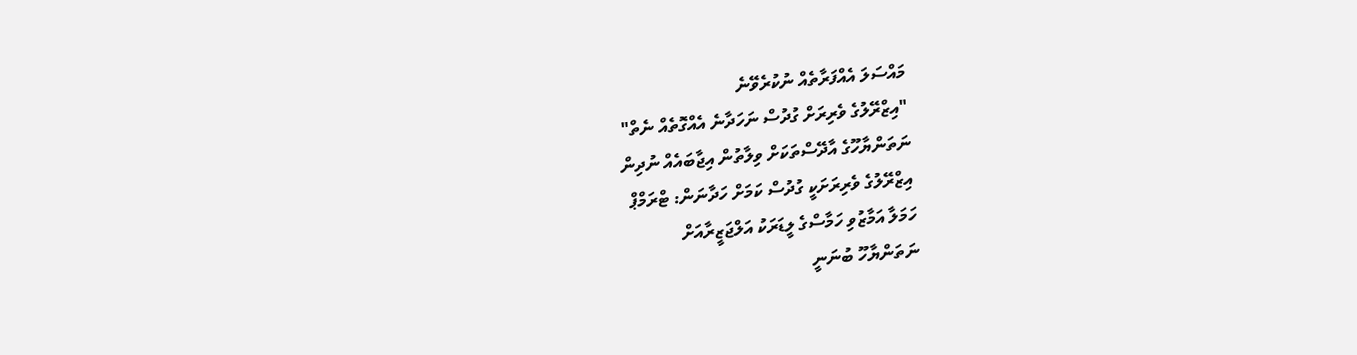މައްސަލަ އެއްފަރާތެއް ނުކުރެވޭނެ
"އިޒްރޭލުގެ ވެރިރަށް ގުދުސް ނަހަދާނެ އެއްގޮތެއް ނެތް"
ނަތަންޔާހޫގެ އާދޭސްތަކަށް ވިލާތުން އިޖާބައެއް ނުދިން
އިޒްރޭލުގެ ވެރިރަށަކީ ގުދުސް ކަމަށް ހަދާނަން: ޓްރަމްޕް
ހަމަލާ އަމާޒުވި ހަމާސްގެ ލީޑަރަކު އަލްޖަޒީރާއަށް
ނަތަންޔާހޫ ބުނަނީ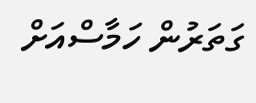ގަތަރުން ހަމާސްއަށް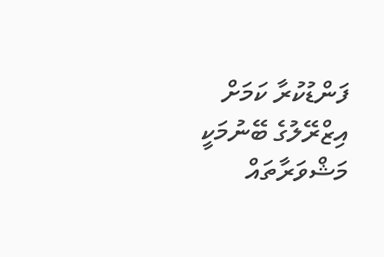ފަންޑުކުރާ ކަމަށް
އިޒްރޭލުގެ ބޭނުމަކީ މަޝްވަރާތައް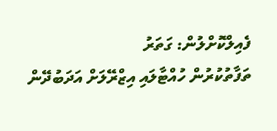ފެއިލްކޮށްލުން: ގަތަރު
ތަފާތުކުރުން ހުއްޓާލައި އިޒްރޭލަށް އަދަބުދޭން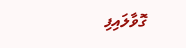ގޮވާލައިފި